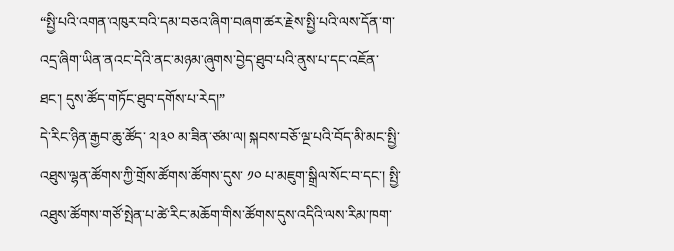“སྤྱི་པའི་འགན་འཁུར་བའི་དམ་བཅའ་ཞིག་བཞག་ཚར་རྗེས་སྤྱི་པའི་ལས་དོན་ག་འདྲ་ཞིག་ཡིན་ནའང་དེའི་ནང་མཉམ་ཞུགས་བྱེད་ཐུབ་པའི་ནུས་པ་དང་འཇོན་ཐང་། དུས་ཚོད་གཏོང་ཐུབ་དགོས་པ་རེད།”
དེ་རིང་ཉིན་རྒྱབ་ཆུ་ཚོད་ ༢།༣༠ མ་ཟིན་ཙམ་ལ། སྐབས་བཅོ་ལྔ་པའི་བོད་མི་མང་སྤྱི་འཐུས་ལྷན་ཚོགས་ཀྱི་གྲོས་ཚོགས་ཚོགས་དུས་ ༡༠ པ་མཇུག་སྒྲིལ་སོང་བ་དང་། སྤྱི་འཐུས་ཚོགས་གཙོ་སྤེན་པ་ཚེ་རིང་མཆོག་གིས་ཚོགས་དུས་འདིའི་ལས་རིམ་ཁག་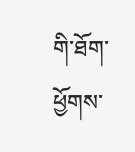གི་ཐོག་ཕྱོགས་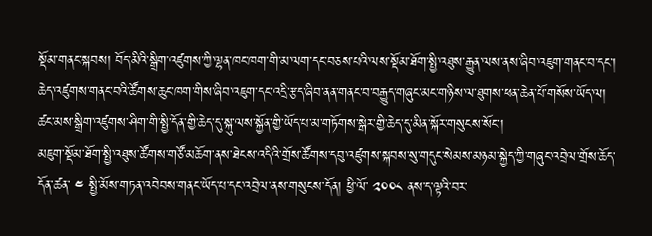སྡོམ་གནང་སྐབས། བོད་མིའི་སྒྲིག་འཛུགས་ཀྱི་ལྷན་ཁང་ཁག་གི་མ་ལག་དང་བཅས་པའི་ལས་སྡོམ་ཐོག་སྤྱི་འཐུས་རྒྱུན་ལས་ནས་ཞིབ་འཇུག་གནང་བ་དང་། ཆེད་འཛུགས་གནང་བའི་ཚོགས་ཆུང་ཁག་གིས་ཞིབ་འཇུག་དང་འདྲི་རྩད་ཞིབ་ནན་གནང་བ་བརྒྱུད་གཞུང་མང་གཉིས་ལ་ཐུགས་ཕན་ཆེན་པོ་གསོས་ཡོད་ལ། ཚང་མས་སྒྲིག་འཛུགས་ཤིག་གི་སྤྱི་དོན་གྱི་ཆེད་དུ་སྐུ་ལས་སྐྱོན་གྱི་ཡོད་པ་མ་གཏོགས་སྒེར་གྱི་ཆེད་དུ་མིན་སྐོར་གསུངས་སོང་།
མཇུག་སྡོམ་ཐོག་སྤྱི་འཐུས་ཚོགས་གཙོ་མཆོག་ནས་ཐེངས་འདིའི་གྲོས་ཚོགས་དབུ་འཛུགས་སྐབས་སུ་གདུང་སེམས་མཉམ་སྐྱེད་ཀྱི་གཞུང་འབྲེལ་གྲོས་ཆོད་དོན་ཚན་ ༤ སྤྱི་མོས་གཏན་འབེབས་གནང་ཡོད་པ་དང་འབྲེལ་ནས་གསུངས་དོན། ཕྱི་ལོ་ ༢༠༠༨ ནས་ད་ལྟའི་བར་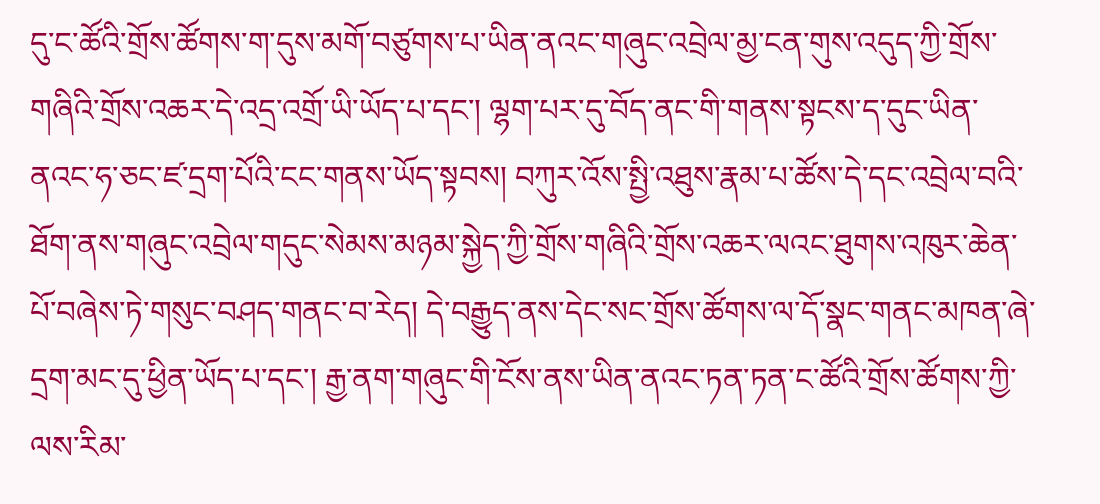དུ་ང་ཚོའི་གྲོས་ཚོགས་ག་དུས་མགོ་བཙུགས་པ་ཡིན་ནའང་གཞུང་འབྲེལ་མྱ་ངན་གུས་འདུད་ཀྱི་གྲོས་གཞིའི་གྲོས་འཆར་དེ་འདྲ་འགྲོ་ཡི་ཡོད་པ་དང་། ལྷག་པར་དུ་བོད་ནང་གི་གནས་སྟངས་ད་དུང་ཡིན་ནའང་ཧ་ཅང་ཛ་དྲག་པོའི་ངང་གནས་ཡོད་སྟབས། བཀུར་འོས་སྤྱི་འཐུས་རྣམ་པ་ཚོས་དེ་དང་འབྲེལ་བའི་ཐོག་ནས་གཞུང་འབྲེལ་གདུང་སེམས་མཉམ་སྐྱེད་ཀྱི་གྲོས་གཞིའི་གྲོས་འཆར་ལའང་ཐུགས་འཁུར་ཆེན་པོ་བཞེས་ཏེ་གསུང་བཤད་གནང་བ་རེད། དེ་བརྒྱུད་ནས་དེང་སང་གྲོས་ཚོགས་ལ་དོ་སྣང་གནང་མཁན་ཞེ་དྲག་མང་དུ་ཕྱིན་ཡོད་པ་དང་། རྒྱ་ནག་གཞུང་གི་ངོས་ནས་ཡིན་ནའང་ཏན་ཏན་ང་ཚོའི་གྲོས་ཚོགས་ཀྱི་ལས་རིམ་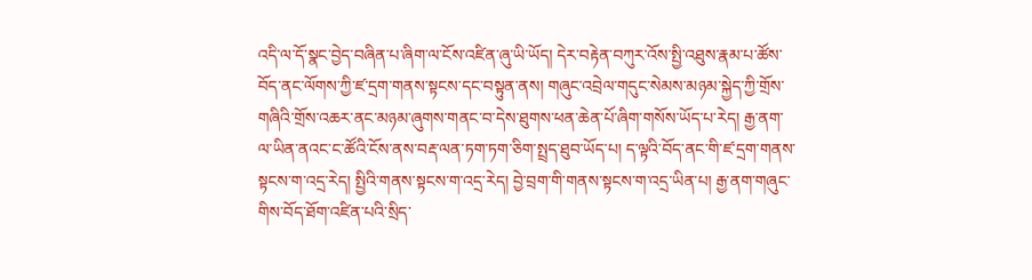འདི་ལ་དོ་སྣང་བྱེད་བཞིན་པ་ཞིག་ལ་ངོས་འཛིན་ཞུ་ཡི་ཡོད། དེར་བརྟེན་བཀུར་འོས་སྤྱི་འཐུས་རྣམ་པ་ཚོས་བོད་ནང་ལོགས་ཀྱི་ཛ་དྲག་གནས་སྟངས་དང་བསྟུན་ནས། གཞུང་འབྲེལ་གདུང་སེམས་མཉམ་སྐྱེད་ཀྱི་གྲོས་གཞིའི་གྲོས་འཆར་ནང་མཉམ་ཞུགས་གནང་བ་དེས་ཐུགས་ཕན་ཆེན་པོ་ཞིག་གསོས་ཡོད་པ་རེད། རྒྱ་ནག་ལ་ཡིན་ནའང་ང་ཚོའི་ངོས་ནས་བརྡ་ལན་ཏག་ཏག་ཅིག་སྤྲད་ཐུབ་ཡོད་པ། ད་ལྟའི་བོད་ནང་གི་ཛ་དྲག་གནས་སྟངས་ག་འདྲ་རེད། སྤྱིའི་གནས་སྟངས་ག་འདྲ་རེད། བྱེ་བྲག་གི་གནས་སྟངས་ག་འདྲ་ཡིན་པ། རྒྱ་ནག་གཞུང་གིས་བོད་ཐོག་འཛིན་པའི་སྲིད་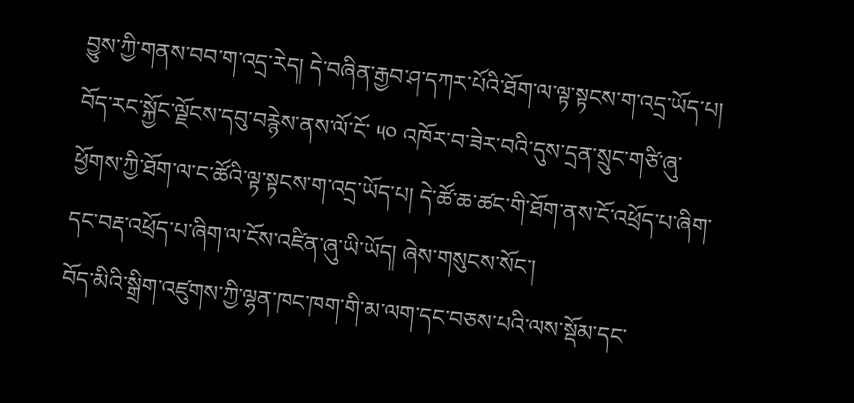བྱུས་ཀྱི་གནས་བབ་ག་འདྲ་རེད། དེ་བཞིན་རྒྱབ་ཤ་དཀར་པོའི་ཐོག་ལ་ལྟ་སྟངས་ག་འདྲ་ཡོད་པ། བོད་རང་སྐྱོང་ལྗོངས་དབུ་བརྙེས་ནས་ལོ་ངོ་ ༥༠ འཁོར་བ་ཟེར་བའི་དུས་དྲན་སྲུང་གཙི་ཞུ་ཕྱོགས་ཀྱི་ཐོག་ལ་ང་ཚོའི་ལྟ་སྟངས་ག་འདྲ་ཡོད་པ། དེ་ཚོ་ཆ་ཚང་གི་ཐོག་ནས་ངོ་འཕྲོད་པ་ཞིག་དང་བརྡ་འཕྲོད་པ་ཞིག་ལ་ངོས་འཛིན་ཞུ་ཡི་ཡོད། ཞེས་གསུངས་སོང་།
བོད་མིའི་སྒྲིག་འཛུགས་ཀྱི་ལྷན་ཁང་ཁག་གི་མ་ལག་དང་བཅས་པའི་ལས་སྡོམ་དང་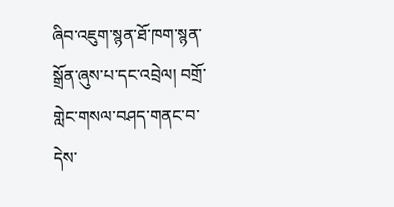ཞིབ་འཇུག་སྙན་ཐོ་ཁག་སྙན་སྒྲོན་ཞུས་པ་དང་འབྲེལ། བགྲོ་གླེང་གསལ་བཤད་གནང་བ་དེས་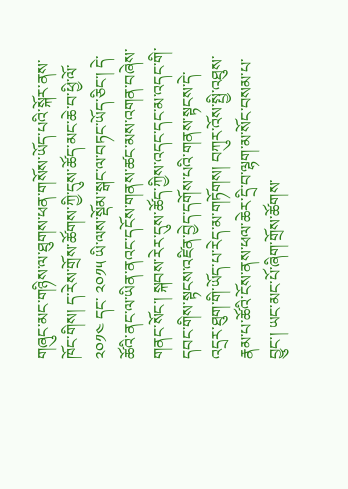གཞུང་མང་གཉིས་ལ་ཐུགས་ཕན་གསོས་ཡོད་པའི་སྐོར་ནས་ཁོང་གིས། ད་རེས་གྲོས་ཚོགས་ཀྱི་དུས་ཚོད་མང་ཆེ་བ་ཕྱི་ལོ་ ༢༠༡༤ དང་ ༢༠༡༥ ཡི་ལས་སྡོམ་སྒང་ལ་བཏང་ཡོད་ཅིང་། དེ་ཚོའི་ནང་ལ་ཡིན་ནའང་དངོས་གནས་ཚང་མས་འགན་བཞེས་གནང་སོང་། སྐབས་རེར་དུས་ཚོད་ཀྱིས་འདང་དང་མ་འདང་གི་དབང་གིས་སྟངས་འཛིན་བྱེད་དགོས་པའི་གནས་སྟངས་དེ་འདྲར་ཐུག་གི་ཡོད་པ་རེད་མ་གཏོགས། བཀུར་འོས་སྤྱི་འཐུས་རྣམ་པ་ཚོའི་ངོས་ནས་ཕལ་ཆེར་དྲི་བ་ལྷག་མ་སོང་བསམ་པ་བྱུང་། ཡང་མང་པོ་ཞིག་གྲོས་ཚོགས་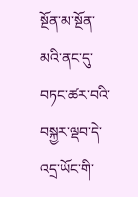སྔོན་མ་སྔོན་མའི་ནང་དུ་བཏང་ཚར་བའི་བསྐྱར་ལྡབ་དེ་འདྲ་ཡོང་གི་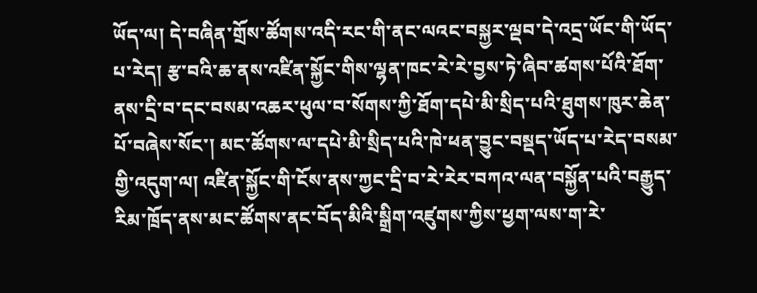ཡོད་ལ། དེ་བཞིན་གྲོས་ཚོགས་འདི་རང་གི་ནང་ལའང་བསྐྱར་ལྡབ་དེ་འདྲ་ཡོང་གི་ཡོད་པ་རེད། རྩ་བའི་ཆ་ནས་འཛིན་སྐྱོང་གིས་ལྷན་ཁང་རེ་རེ་བྱས་ཏེ་ཞིབ་ཚགས་པོའི་ཐོག་ནས་དྲི་བ་དང་བསམ་འཆར་ཕུལ་བ་སོགས་ཀྱི་ཐོག་དཔེ་མི་སྲིད་པའི་ཐུགས་ཁུར་ཆེན་པོ་བཞེས་སོང་། མང་ཚོགས་ལ་དཔེ་མི་སྲིད་པའི་ཁེ་ཕན་བྱུང་བསྡད་ཡོད་པ་རེད་བསམ་གྱི་འདུག་ལ། འཛིན་སྐྱོང་གི་ངོས་ནས་ཀྱང་དྲི་བ་རེ་རེར་བཀའ་ལན་བསྐྱོན་པའི་བརྒྱུད་རིམ་ཁྲོད་ནས་མང་ཚོགས་ནང་བོད་མིའི་སྒྲིག་འཛུགས་ཀྱིས་ཕྱག་ལས་ག་རེ་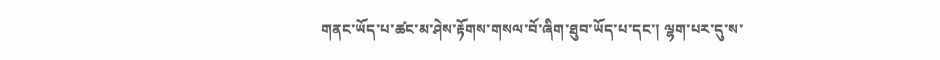གནང་ཡོད་པ་ཚང་མ་ཤེས་རྟོགས་གསལ་བོ་ཞིག་ཐུབ་ཡོད་པ་དང་། ལྷག་པར་དུ་ས་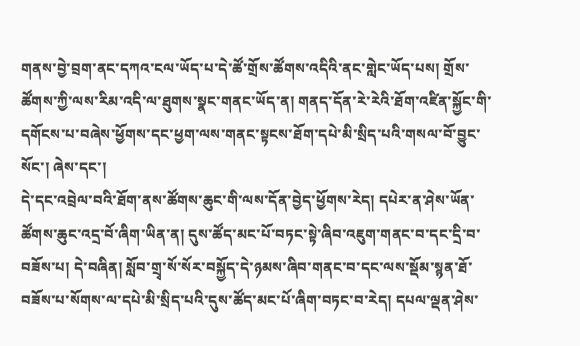གནས་བྱེ་བྲག་ནང་དཀའ་ངལ་ཡོད་པ་དེ་ཚོ་གྲོས་ཚོགས་འདིའི་ནང་གླེང་ཡོད་པས། གྲོས་ཚོགས་ཀྱི་ལས་རིམ་འདི་ལ་ཐུགས་སྣང་གནང་ཡོད་ན། གནད་དོན་རེ་རེའི་ཐོག་འཛིན་སྐྱོང་གི་དགོངས་པ་བཞེས་ཕྱོགས་དང་ཕྱག་ལས་གནང་སྟངས་ཐོག་དཔེ་མི་སྲིད་པའི་གསལ་བོ་བྱུང་སོང་། ཞེས་དང་།
དེ་དང་འབྲེལ་བའི་ཐོག་ནས་ཚོགས་ཆུང་གི་ལས་དོན་བྱེད་ཕྱོགས་རེད། དཔེར་ན་ཤེས་ཡོན་ཚོགས་ཆུང་འདྲ་བོ་ཞིག་ཡིན་ན། དུས་ཚོད་མང་པོ་བཏང་སྟེ་ཞིབ་འཇུག་གནང་བ་དང་དྲི་བ་བཟོས་པ། དེ་བཞིན། སློབ་གྲྭ་སོ་སོར་བསྐྱོད་དེ་ཉམས་ཞིབ་གནང་བ་དང་ལས་སྡོམ་སྙན་ཐོ་བཟོས་པ་སོགས་ལ་དཔེ་མི་སྲིད་པའི་དུས་ཚོད་མང་པོ་ཞིག་བཏང་བ་རེད། དཔལ་ལྡན་ཤེས་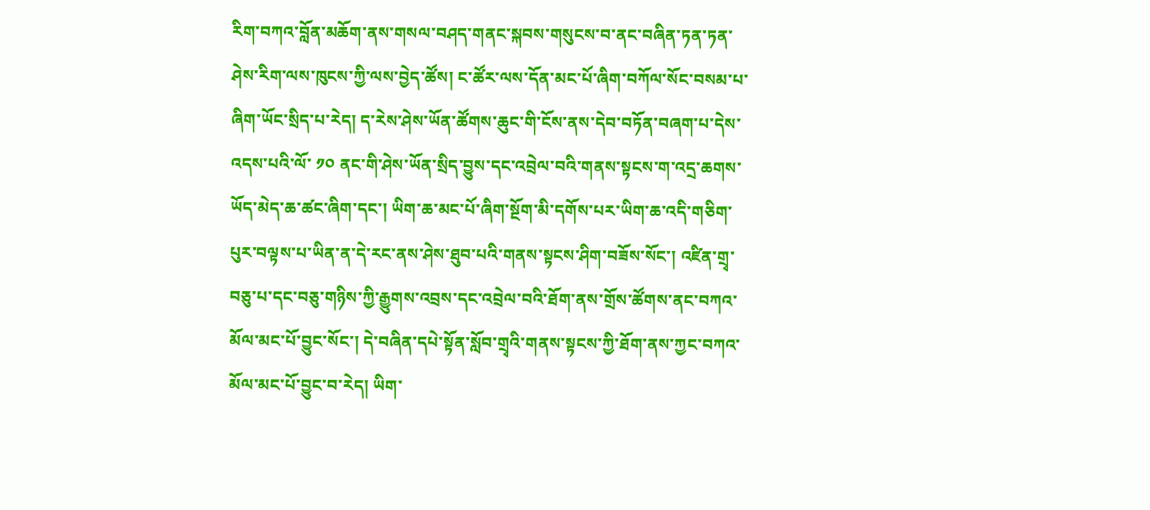རིག་བཀའ་བློན་མཆོག་ནས་གསལ་བཤད་གནང་སྐབས་གསུངས་བ་ནང་བཞིན་ཏན་ཏན་ཤེས་རིག་ལས་ཁུངས་ཀྱི་ལས་བྱེད་ཚོས། ང་ཚོར་ལས་དོན་མང་པོ་ཞིག་བཀོལ་སོང་བསམ་པ་ཞིག་ཡོང་སྲིད་པ་རེད། ད་རེས་ཤེས་ཡོན་ཚོགས་ཆུང་གི་ངོས་ནས་དེབ་བཏོན་བཞག་པ་དེས་འདས་པའི་ལོ་ ༡༠ ནང་གི་ཤེས་ཡོན་སྲིད་བྱུས་དང་འབྲེལ་བའི་གནས་སྟངས་ག་འདྲ་ཆགས་ཡོད་མེད་ཆ་ཚང་ཞིག་དང་། ཡིག་ཆ་མང་པོ་ཞིག་སྔོག་མི་དགོས་པར་ཡིག་ཆ་འདི་གཅིག་པུར་བལྟས་པ་ཡིན་ན་དེ་རང་ནས་ཤེས་ཐུབ་པའི་གནས་སྟངས་ཤིག་བཟོས་སོང་། འཛིན་གྲྭ་བཅུ་པ་དང་བཅུ་གཉིས་ཀྱི་རྒྱུགས་འབྲས་དང་འབྲེལ་བའི་ཐོག་ནས་གྲོས་ཚོགས་ནང་བཀའ་མོལ་མང་པོ་བྱུང་སོང་། དེ་བཞིན་དཔེ་སྟོན་སློབ་གྲྭའི་གནས་སྟངས་ཀྱི་ཐོག་ནས་ཀྱང་བཀའ་མོལ་མང་པོ་བྱུང་བ་རེད། ཡིག་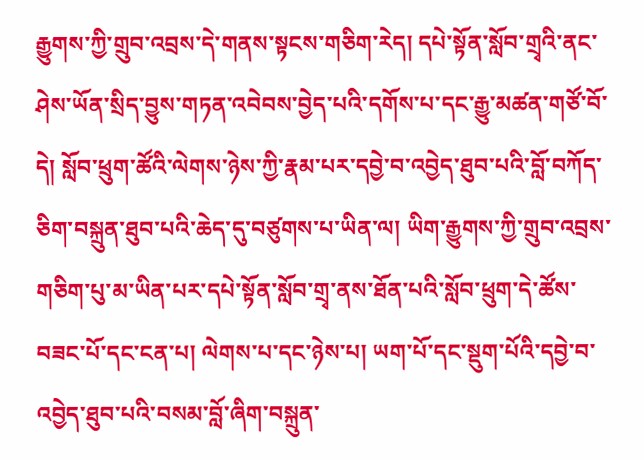རྒྱུགས་ཀྱི་གྲུབ་འབྲས་དེ་གནས་སྟངས་གཅིག་རེད། དཔེ་སྟོན་སློབ་གྲྭའི་ནང་ཤེས་ཡོན་སྲིད་བྱུས་གཏན་འབེབས་བྱེད་པའི་དགོས་པ་དང་རྒྱུ་མཚན་གཙོ་བོ་དེ། སློབ་ཕྲུག་ཚོའི་ལེགས་ཉེས་ཀྱི་རྣམ་པར་དབྱེ་བ་འབྱེད་ཐུབ་པའི་བློ་བཀོད་ཅིག་བསྐྲུན་ཐུབ་པའི་ཆེད་དུ་བཙུགས་པ་ཡིན་ལ། ཡིག་རྒྱུགས་ཀྱི་གྲུབ་འབྲས་གཅིག་པུ་མ་ཡིན་པར་དཔེ་སྟོན་སློབ་གྲྭ་ནས་ཐོན་པའི་སློབ་ཕྲུག་དེ་ཚོས་བཟང་པོ་དང་ངན་པ། ལེགས་པ་དང་ཉེས་པ། ཡག་པོ་དང་སྡུག་པོའི་དབྱེ་བ་འབྱེད་ཐུབ་པའི་བསམ་བློ་ཞིག་བསྐྲུན་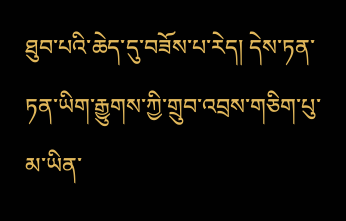ཐུབ་པའི་ཆེད་དུ་བཟོས་པ་རེད། དེས་ཏན་ཏན་ཡིག་རྒྱུགས་ཀྱི་གྲུབ་འབྲས་གཅིག་པུ་མ་ཡིན་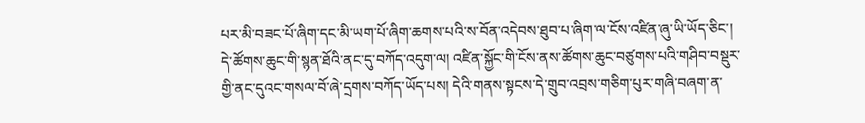པར་མི་བཟང་པོ་ཞིག་དང་མི་ཡག་པོ་ཞིག་ཆགས་པའི་ས་བོན་འདེབས་ཐུབ་པ་ཞིག་ལ་ངོས་འཛིན་ཞུ་ཡི་ཡོད་ཅིང་། དེ་ཚོགས་ཆུང་གི་སྙན་ཐོའི་ནང་དུ་བཀོད་འདུག་ལ། འཛིན་སྐྱོང་གི་ངོས་ནས་ཚོགས་ཆུང་བཙུགས་པའི་གཤིབ་བསྡུར་གྱི་ནང་དུའང་གསལ་བོ་ཞེ་དྲགས་བཀོད་ཡོད་པས། དེའི་གནས་སྟངས་དེ་གྲུབ་འབྲས་གཅིག་པུར་གཞི་བཞག་ན་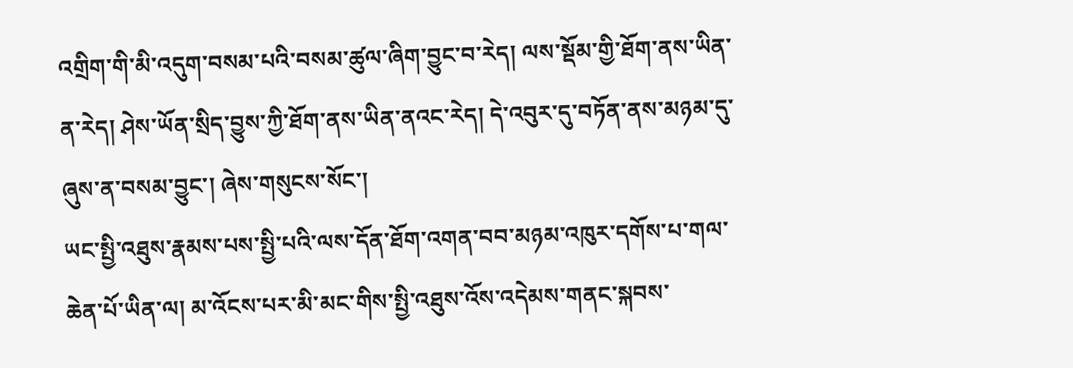འགྲིག་གི་མི་འདུག་བསམ་པའི་བསམ་ཚུལ་ཞིག་བྱུང་བ་རེད། ལས་སྡོམ་གྱི་ཐོག་ནས་ཡིན་ན་རེད། ཤེས་ཡོན་སྲིད་བྱུས་ཀྱི་ཐོག་ནས་ཡིན་ནའང་རེད། དེ་འབུར་དུ་བཏོན་ནས་མཉམ་དུ་ཞུས་ན་བསམ་བྱུང་། ཞེས་གསུངས་སོང་།
ཡང་སྤྱི་འཐུས་རྣམས་པས་སྤྱི་པའི་ལས་དོན་ཐོག་འགན་བབ་མཉམ་འཁུར་དགོས་པ་གལ་ཆེན་པོ་ཡིན་ལ། མ་འོངས་པར་མི་མང་གིས་སྤྱི་འཐུས་འོས་འདེམས་གནང་སྐབས་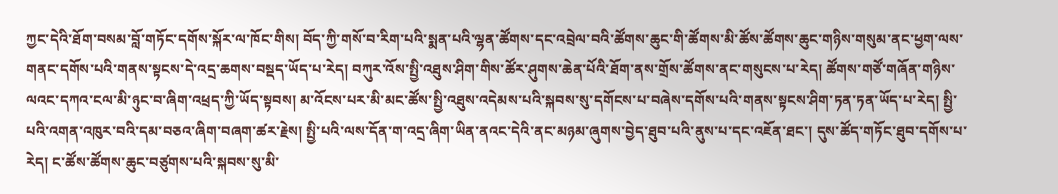ཀྱང་དེའི་ཐོག་བསམ་བློ་གཏོང་དགོས་སྐོར་ལ་ཁོང་གིས། བོད་ཀྱི་གསོ་བ་རིག་པའི་སྨན་པའི་ལྷན་ཚོགས་དང་འབྲེལ་བའི་ཚོགས་ཆུང་གི་ཚོགས་མི་ཚོས་ཚོགས་ཆུང་གཉིས་གསུམ་ནང་ཕྱག་ལས་གནང་དགོས་པའི་གནས་སྟངས་དེ་འདྲ་ཆགས་བསྡད་ཡོད་པ་རེད། བཀུར་འོས་སྤྱི་འཐུས་ཤིག་གིས་ཚོར་ཤུགས་ཆེན་པོའི་ཐོག་ནས་གྲོས་ཚོགས་ནང་གསུངས་པ་རེད། ཚོགས་གཙོ་གཞོན་གཉིས་ལའང་དཀའ་ངལ་མི་ཉུང་བ་ཞིག་འཕྲད་ཀྱི་ཡོད་སྟབས། མ་འོངས་པར་མི་མང་ཚོས་སྤྱི་འཐུས་འདེམས་པའི་སྐབས་སུ་དགོངས་པ་བཞེས་དགོས་པའི་གནས་སྟངས་ཤིག་ཏན་ཏན་ཡོད་པ་རེད། སྤྱི་པའི་འགན་འཁུར་བའི་དམ་བཅའ་ཞིག་བཞག་ཚར་རྗེས། སྤྱི་པའི་ལས་དོན་ག་འདྲ་ཞིག་ཡིན་ནའང་དེའི་ནང་མཉམ་ཞུགས་བྱེད་ཐུབ་པའི་ནུས་པ་དང་འཇོན་ཐང་། དུས་ཚོད་གཏོང་ཐུབ་དགོས་པ་རེད། ང་ཚོས་ཚོགས་ཆུང་བཙུགས་པའི་སྐབས་སུ་མི་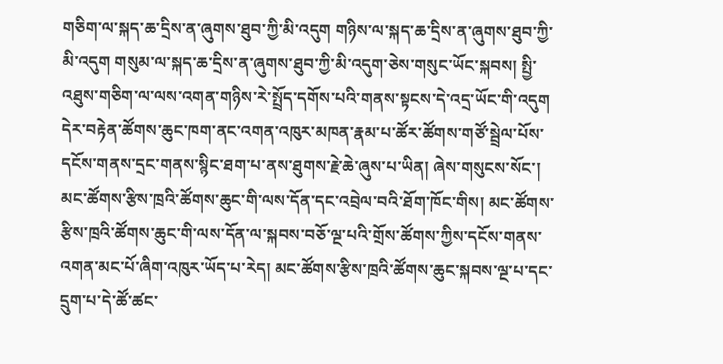གཅིག་ལ་སྐད་ཆ་དྲིས་ན་ཞུགས་ཐུབ་ཀྱི་མི་འདུག གཉིས་ལ་སྐད་ཆ་དྲིས་ན་ཞུགས་ཐུབ་ཀྱི་མི་འདུག གསུམ་ལ་སྐད་ཆ་དྲིས་ན་ཞུགས་ཐུབ་ཀྱི་མི་འདུག་ཅེས་གསུང་ཡོང་སྐབས། སྤྱི་འཐུས་གཅིག་ལ་ལས་འགན་གཉིས་རེ་སྤྲོད་དགོས་པའི་གནས་སྟངས་དེ་འདྲ་ཡོང་གི་འདུག དེར་བརྟེན་ཚོགས་ཆུང་ཁག་ནང་འགན་འཁུར་མཁན་རྣམ་པ་ཚོར་ཚོགས་གཙོ་སྦྲེལ་པོས་དངོས་གནས་དྲང་གནས་སྙིང་ཐག་པ་ནས་ཐུགས་རྗེ་ཆེ་ཞུས་པ་ཡིན། ཞེས་གསུངས་སོང་།
མང་ཚོགས་རྩིས་ཁྲའི་ཚོགས་ཆུང་གི་ལས་དོན་དང་འབྲེལ་བའི་ཐོག་ཁོང་གིས། མང་ཚོགས་རྩིས་ཁྲའི་ཚོགས་ཆུང་གི་ལས་དོན་ལ་སྐབས་བཅོ་ལྔ་པའི་གྲོས་ཚོགས་ཀྱིས་དངོས་གནས་འགན་མང་པོ་ཞིག་འཁུར་ཡོད་པ་རེད། མང་ཚོགས་རྩིས་ཁྲའི་ཚོགས་ཆུང་སྐབས་ལྔ་པ་དང་དྲུག་པ་དེ་ཚོ་ཚང་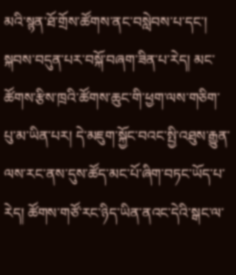མའི་སྙན་ཐོ་གྲོས་ཚོགས་ནང་བསླེབས་པ་དང་། སྐབས་བདུན་པར་བསྐོ་བཞག་ཟིན་པ་རེད། མང་ཚོགས་རྩིས་ཁྲའི་ཚོགས་ཆུང་གི་ཕྱག་ལས་གཅིག་པུ་མ་ཡིན་པར། དེ་མཇུག་སྐྱོང་བའང་སྤྱི་འཐུས་རྒྱུན་ལས་རང་ནས་དུས་ཚོད་མང་པོ་ཞིག་བཏང་ཡོད་པ་རེད། ཚོགས་གཙོ་རང་ཉིད་ཡིན་ནའང་དེའི་སྒང་ལ་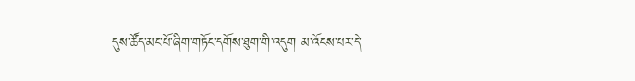དུས་ཚོད་མང་པོ་ཞིག་གཏོང་དགོས་ཐུག་གི་འདུག མ་འོངས་པར་དེ་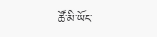ཚོ་མི་ཡོང་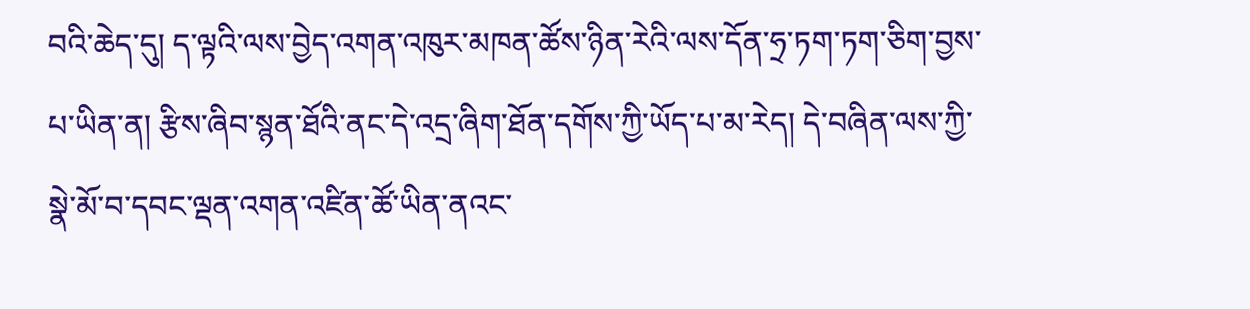བའི་ཆེད་དུ། ད་ལྟའི་ལས་བྱེད་འགན་འཁུར་མཁན་ཚོས་ཉིན་རེའི་ལས་དོན་ཧྲ་ཏག་ཏག་ཅིག་བྱས་པ་ཡིན་ན། རྩིས་ཞིབ་སྙན་ཐོའི་ནང་དེ་འདྲ་ཞིག་ཐོན་དགོས་ཀྱི་ཡོད་པ་མ་རེད། དེ་བཞིན་ལས་ཀྱི་སྣེ་མོ་བ་དབང་ལྡན་འགན་འཛིན་ཚོ་ཡིན་ནའང་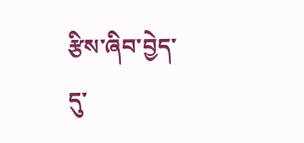རྩིས་ཞིབ་བྱེད་དུ་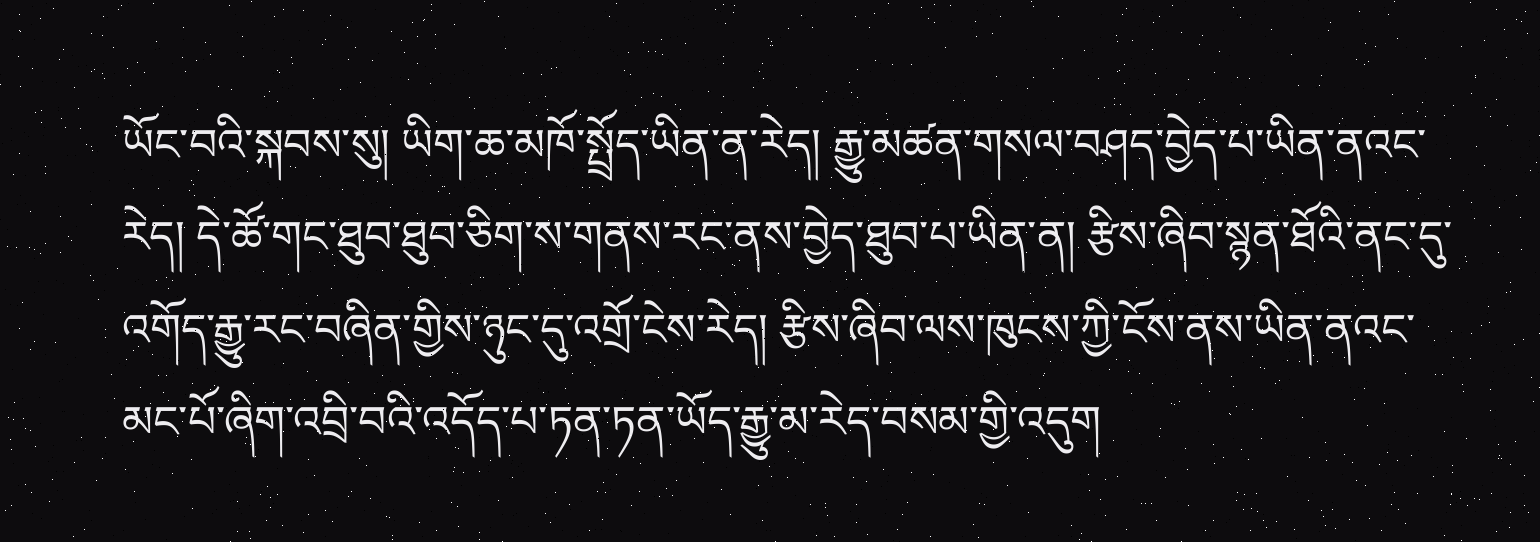ཡོང་བའི་སྐབས་སུ། ཡིག་ཆ་མཁོ་སྤྲོད་ཡིན་ན་རེད། རྒྱུ་མཚན་གསལ་བཤད་བྱེད་པ་ཡིན་ནའང་རེད། དེ་ཚོ་གང་ཐུབ་ཐུབ་ཅིག་ས་གནས་རང་ནས་བྱེད་ཐུབ་པ་ཡིན་ན། རྩིས་ཞིབ་སྙན་ཐོའི་ནང་དུ་འགོད་རྒྱུ་རང་བཞིན་གྱིས་ཉུང་དུ་འགྲོ་ངེས་རེད། རྩིས་ཞིབ་ལས་ཁུངས་ཀྱི་ངོས་ནས་ཡིན་ནའང་མང་པོ་ཞིག་འབྲི་བའི་འདོད་པ་ཏན་ཏན་ཡོད་རྒྱུ་མ་རེད་བསམ་གྱི་འདུག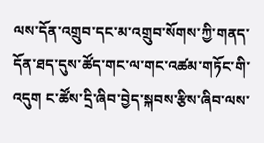ལས་དོན་འགྲུབ་དང་མ་འགྲུབ་སོགས་ཀྱི་གནད་དོན་ཐད་དུས་ཚོད་གང་ལ་གང་འཚམ་གཏོང་གི་འདུག ང་ཚོས་དྲི་ཞིབ་བྱེད་སྐབས་རྩིས་ཞིབ་ལས་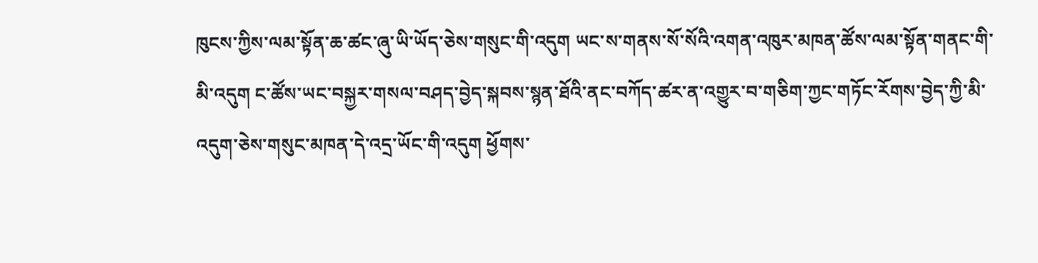ཁུངས་ཀྱིས་ལམ་སྟོན་ཆ་ཚང་ཞུ་ཡི་ཡོད་ཅེས་གསུང་གི་འདུག ཡང་ས་གནས་སོ་སོའི་འགན་འཁུར་མཁན་ཚོས་ལམ་སྟོན་གནང་གི་མི་འདུག ང་ཚོས་ཡང་བསྐྱར་གསལ་བཤད་བྱེད་སྐབས་སྙན་ཐོའི་ནང་བཀོད་ཚར་ན་འགྱུར་བ་གཅིག་ཀྱང་གཏོང་རོགས་བྱེད་ཀྱི་མི་འདུག་ཅེས་གསུང་མཁན་དེ་འདྲ་ཡོང་གི་འདུག ཕྱོགས་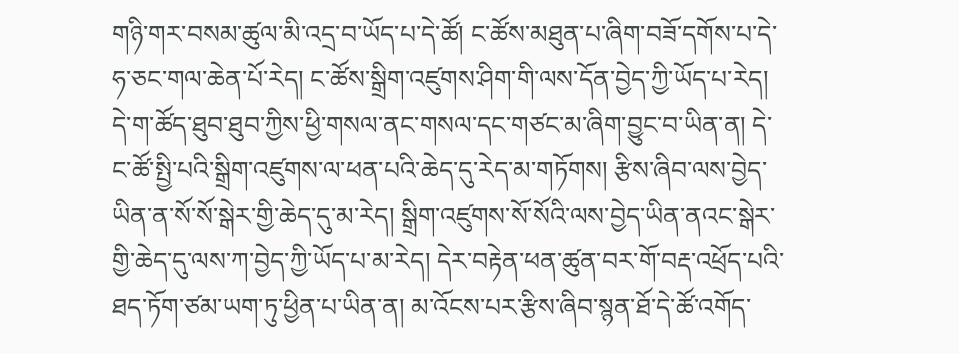གཉི་གར་བསམ་ཚུལ་མི་འདྲ་བ་ཡོད་པ་དེ་ཚོ། ང་ཚོས་མཐུན་པ་ཞིག་བཟོ་དགོས་པ་དེ་ཧ་ཅང་གལ་ཆེན་པོ་རེད། ང་ཚོས་སྒྲིག་འཛུགས་ཤིག་གི་ལས་དོན་བྱེད་ཀྱི་ཡོད་པ་རེད། དེ་ག་ཚོད་ཐུབ་ཐུབ་ཀྱིས་ཕྱི་གསལ་ནང་གསལ་དང་གཙང་མ་ཞིག་བྱུང་བ་ཡིན་ན། དེ་ང་ཚོ་སྤྱི་པའི་སྒྲིག་འཛུགས་ལ་ཕན་པའི་ཆེད་དུ་རེད་མ་གཏོགས། རྩིས་ཞིབ་ལས་བྱེད་ཡིན་ན་སོ་སོ་སྒེར་གྱི་ཆེད་དུ་མ་རེད། སྒྲིག་འཛུགས་སོ་སོའི་ལས་བྱེད་ཡིན་ནའང་སྒེར་གྱི་ཆེད་དུ་ལས་ཀ་བྱེད་ཀྱི་ཡོད་པ་མ་རེད། དེར་བརྟེན་ཕན་ཚུན་བར་གོ་བརྡ་འཕྲོད་པའི་ཐད་ཏོག་ཙམ་ཡག་ཏུ་ཕྱིན་པ་ཡིན་ན། མ་འོངས་པར་རྩིས་ཞིབ་སྙན་ཐོ་དེ་ཚོ་འགོད་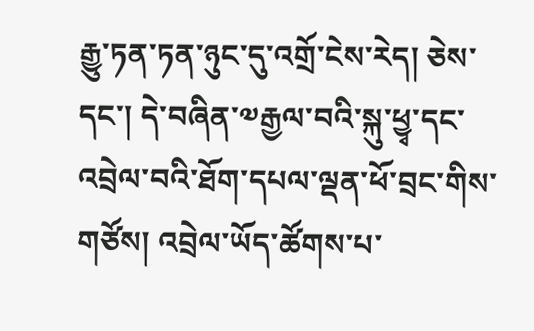རྒྱུ་ཏན་ཏན་ཉུང་དུ་འགྲོ་ངེས་རེད། ཅེས་དང་། དེ་བཞིན་༧རྒྱལ་བའི་སྐུ་ཕྱྭ་དང་འབྲེལ་བའི་ཐོག་དཔལ་ལྡན་ཕོ་བྲང་གིས་གཙོས། འབྲེལ་ཡོད་ཚོགས་པ་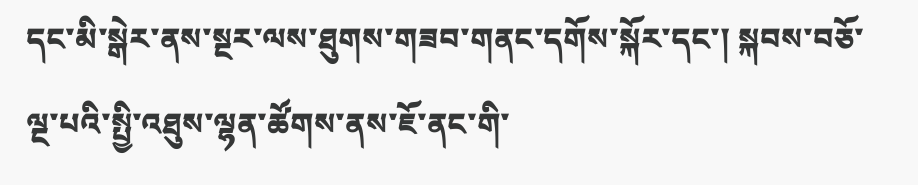དང་མི་སྒེར་ནས་སྔར་ལས་ཐུགས་གཟབ་གནང་དགོས་སྐོར་དང་། སྐབས་བཅོ་ལྔ་པའི་སྤྱི་འཐུས་ལྷན་ཚོགས་ནས་ཇོ་ནང་གི་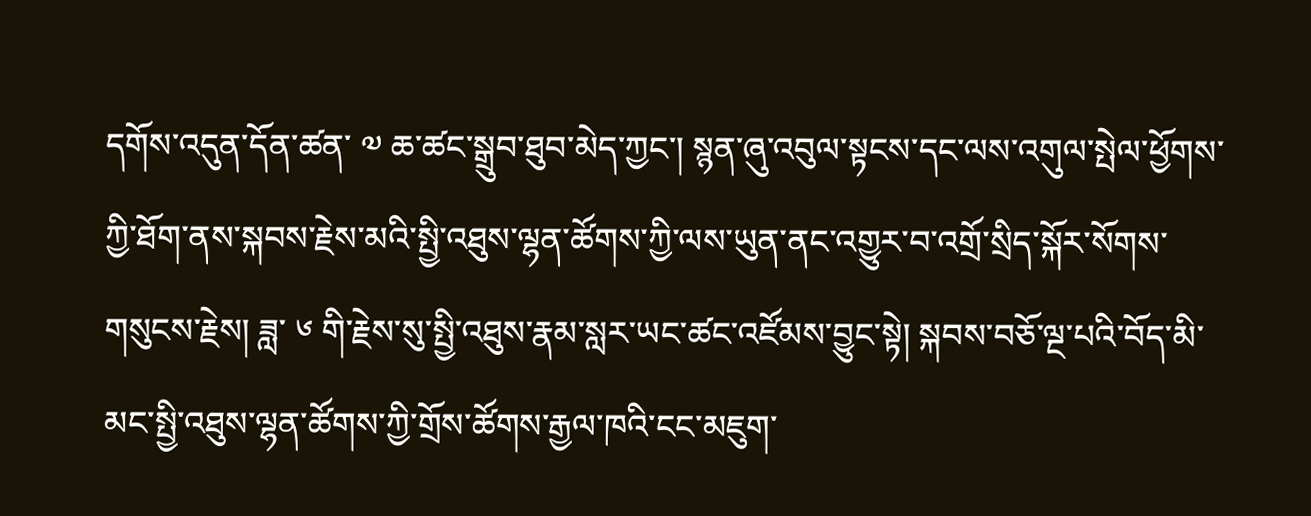དགོས་འདུན་དོན་ཚན་ ༧ ཆ་ཚང་སྒྲུབ་ཐུབ་མེད་ཀྱང་། སྙན་ཞུ་འབུལ་སྟངས་དང་ལས་འགུལ་སྤེལ་ཕྱོགས་ཀྱི་ཐོག་ནས་སྐབས་རྗེས་མའི་སྤྱི་འཐུས་ལྷན་ཚོགས་ཀྱི་ལས་ཡུན་ནང་འགྱུར་བ་འགྲོ་སྲིད་སྐོར་སོགས་གསུངས་རྗེས། ཟླ་ ༦ གི་རྗེས་སུ་སྤྱི་འཐུས་རྣམ་སླར་ཡང་ཚང་འཛོམས་བྱུང་སྟེ། སྐབས་བཅོ་ལྔ་པའི་བོད་མི་མང་སྤྱི་འཐུས་ལྷན་ཚོགས་ཀྱི་གྲོས་ཚོགས་རྒྱལ་ཁའི་ངང་མཇུག་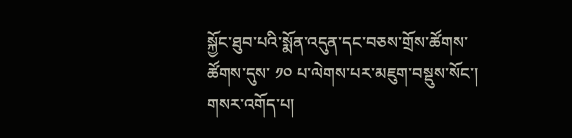སྐྱོང་ཐུབ་པའི་སྨོན་འདུན་དང་བཅས་གྲོས་ཚོགས་ཚོགས་དུས་ ༡༠ པ་ལེགས་པར་མཇུག་བསྡུས་སོང་།
གསར་འགོད་པ།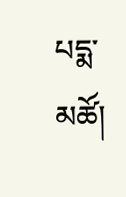པདྨ་མཚོ།